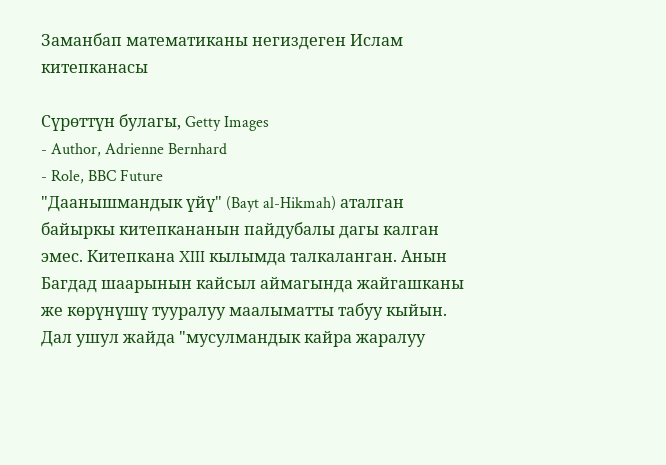Заманбап математиканы негиздеген Ислам китепканасы

Сүрөттүн булагы, Getty Images
- Author, Adrienne Bernhard
- Role, BBC Future
"Даанышмандык үйү" (Bayt al-Hikmah) аталган байыркы китепкананын пайдубалы дагы калган эмес. Китепкана XIII кылымда талкаланган. Анын Багдад шаарынын кайсыл аймагында жайгашканы же көрүнүшү тууралуу маалыматты табуу кыйын.
Дал ушул жайда "мусулмандык кайра жаралуу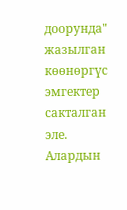доорунда" жазылган көөнөргүс эмгектер сакталган эле. Алардын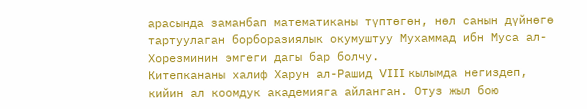арасында заманбап математиканы түптөгөн, нөл санын дүйнөгө тартуулаган борборазиялык окумуштуу Мухаммад ибн Муса ал-Хорезминин эмгеги дагы бар болчу.
Китепкананы халиф Харун ал-Рашид VIII кылымда негиздеп, кийин ал коомдук академияга айланган. Отуз жыл бою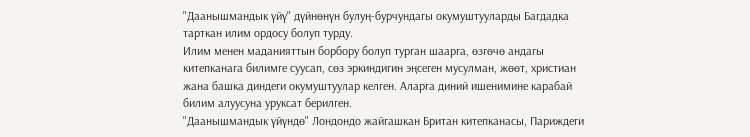"Даанышмандык үйү" дүйнөнүн булуң-бурчундагы окумуштууларды Багдадка тарткан илим ордосу болуп турду.
Илим менен маданияттын борбору болуп турган шаарга, өзгөчө андагы китепканага билимге суусап, сөз эркиндигин эңсеген мусулман, жөөт, христиан жана башка диндеги окумуштуулар келген. Аларга диний ишенимине карабай билим алуусуна уруксат берилген.
"Даанышмандык үйүндө" Лондондо жайгашкан Британ китепканасы, Париждеги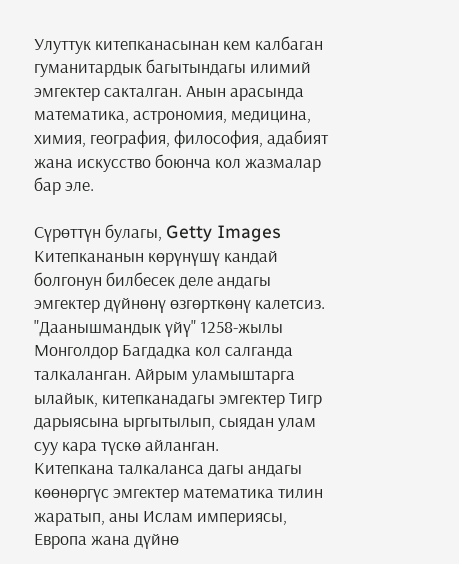Улуттук китепканасынан кем калбаган гуманитардык багытындагы илимий эмгектер сакталган. Анын арасында математика, астрономия, медицина, химия, география, философия, адабият жана искусство боюнча кол жазмалар бар эле.

Сүрөттүн булагы, Getty Images
Китепкананын көрүнүшү кандай болгонун билбесек деле андагы эмгектер дүйнөнү өзгөрткөнү калетсиз.
"Даанышмандык үйү" 1258-жылы Монголдор Багдадка кол салганда талкаланган. Айрым уламыштарга ылайык, китепканадагы эмгектер Тигр дарыясына ыргытылып, сыядан улам суу кара түскө айланган.
Китепкана талкаланса дагы андагы көөнөргүс эмгектер математика тилин жаратып, аны Ислам империясы, Европа жана дүйнө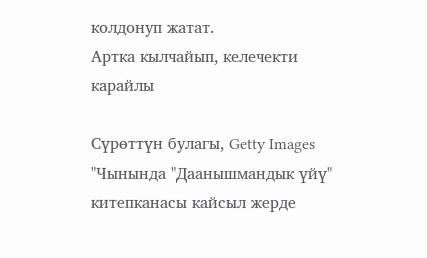колдонуп жатат.
Артка кылчайып, келечекти карайлы

Сүрөттүн булагы, Getty Images
"Чынында "Даанышмандык үйү" китепканасы кайсыл жерде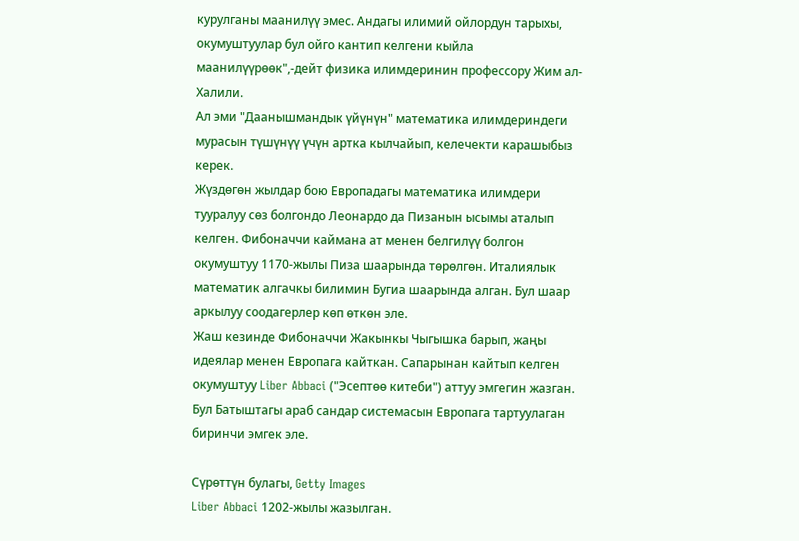курулганы маанилүү эмес. Андагы илимий ойлордун тарыхы, окумуштуулар бул ойго кантип келгени кыйла маанилүүрөөк",-дейт физика илимдеринин профессору Жим ал-Халили.
Ал эми "Даанышмандык үйүнүн" математика илимдериндеги мурасын түшүнүү үчүн артка кылчайып, келечекти карашыбыз керек.
Жүздөгөн жылдар бою Европадагы математика илимдери тууралуу сөз болгондо Леонардо да Пизанын ысымы аталып келген. Фибоначчи каймана ат менен белгилүү болгон окумуштуу 1170-жылы Пиза шаарында төрөлгөн. Италиялык математик алгачкы билимин Бугиа шаарында алган. Бул шаар аркылуу соодагерлер көп өткөн эле.
Жаш кезинде Фибоначчи Жакынкы Чыгышка барып, жаңы идеялар менен Европага кайткан. Сапарынан кайтып келген окумуштуу Liber Abbaci ("Эсептөө китеби") аттуу эмгегин жазган. Бул Батыштагы араб сандар системасын Европага тартуулаган биринчи эмгек эле.

Сүрөттүн булагы, Getty Images
Liber Abbaci 1202-жылы жазылган.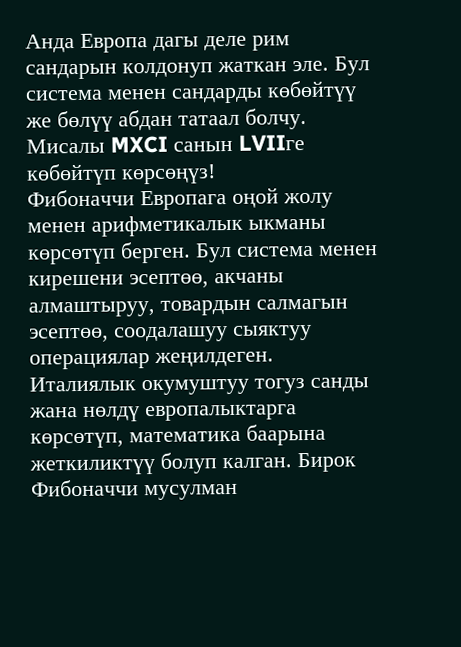Анда Европа дагы деле рим сандарын колдонуп жаткан эле. Бул система менен сандарды көбөйтүү же бөлүү абдан татаал болчу. Мисалы MXCI санын LVIIге көбөйтүп көрсөңүз!
Фибоначчи Европага оңой жолу менен арифметикалык ыкманы көрсөтүп берген. Бул система менен кирешени эсептөө, акчаны алмаштыруу, товардын салмагын эсептөө, соодалашуу сыяктуу операциялар жеңилдеген.
Италиялык окумуштуу тогуз санды жана нөлдү европалыктарга көрсөтүп, математика баарына жеткиликтүү болуп калган. Бирок Фибоначчи мусулман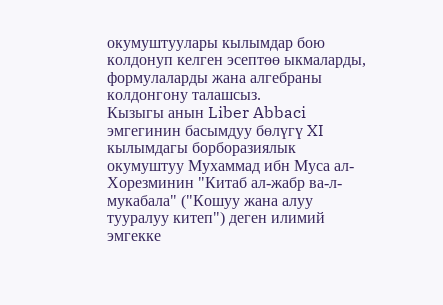окумуштуулары кылымдар бою колдонуп келген эсептөө ыкмаларды, формулаларды жана алгебраны колдонгону талашсыз.
Кызыгы анын Liber Abbaci эмгегинин басымдуу бөлүгү XI кылымдагы борборазиялык окумуштуу Мухаммад ибн Муса ал-Хорезминин "Китаб ал-жабр ва-л-мукабала" ("Кошуу жана алуу тууралуу китеп") деген илимий эмгекке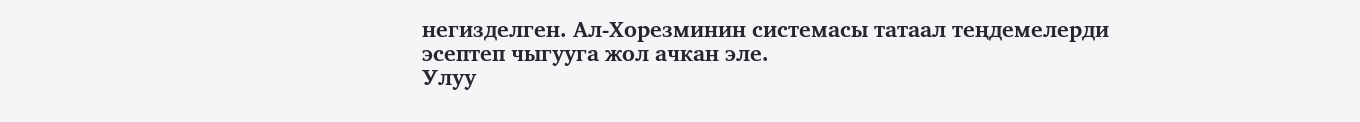негизделген. Ал-Хорезминин системасы татаал теңдемелерди эсептеп чыгууга жол ачкан эле.
Улуу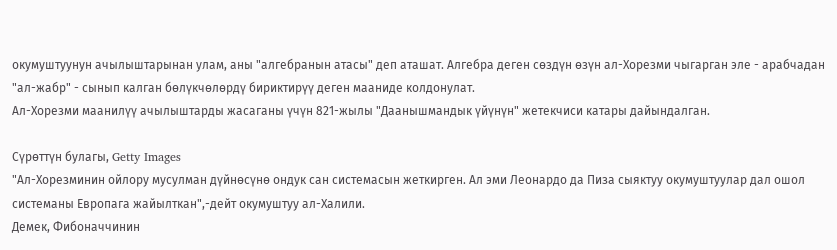окумуштуунун ачылыштарынан улам, аны "алгебранын атасы" деп аташат. Алгебра деген сөздүн өзүн ал-Хорезми чыгарган эле - арабчадан "ал-жабр" - сынып калган бөлүкчөлөрдү бириктирүү деген мааниде колдонулат.
Ал-Хорезми маанилүү ачылыштарды жасаганы үчүн 821-жылы "Даанышмандык үйүнүн" жетекчиси катары дайындалган.

Сүрөттүн булагы, Getty Images
"Ал-Хорезминин ойлору мусулман дүйнөсүнө ондук сан системасын жеткирген. Ал эми Леонардо да Пиза сыяктуу окумуштуулар дал ошол системаны Европага жайылткан",-дейт окумуштуу ал-Халили.
Демек, Фибоначчинин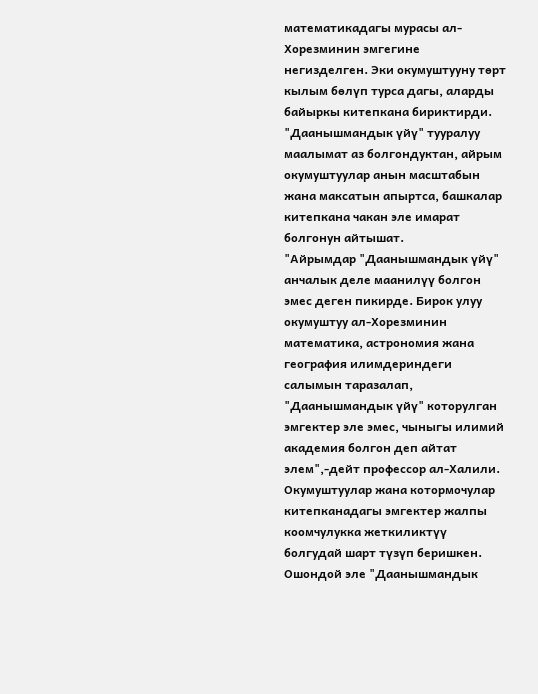математикадагы мурасы ал-Хорезминин эмгегине негизделген. Эки окумуштууну төрт кылым бөлүп турса дагы, аларды байыркы китепкана бириктирди.
"Даанышмандык үйү" тууралуу маалымат аз болгондуктан, айрым окумуштуулар анын масштабын жана максатын апыртса, башкалар китепкана чакан эле имарат болгонун айтышат.
"Айрымдар "Даанышмандык үйү" анчалык деле маанилүү болгон эмес деген пикирде. Бирок улуу окумуштуу ал-Хорезминин математика, астрономия жана география илимдериндеги салымын таразалап, "Даанышмандык үйү" которулган эмгектер эле эмес, чыныгы илимий академия болгон деп айтат элем",-дейт профессор ал-Халили.
Окумуштуулар жана котормочулар китепканадагы эмгектер жалпы коомчулукка жеткиликтүү болгудай шарт түзүп беришкен. Ошондой эле "Даанышмандык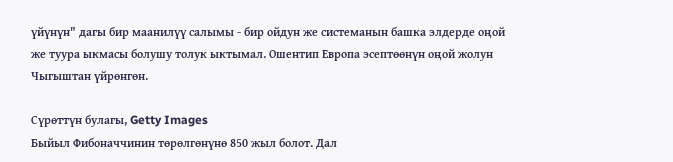үйүнүн" дагы бир маанилүү салымы - бир ойдун же системанын башка элдерде оңой же туура ыкмасы болушу толук ыктымал. Ошентип Европа эсептөөнүн оңой жолун Чыгыштан үйрөнгөн.

Сүрөттүн булагы, Getty Images
Быйыл Фибоначчинин төрөлгөнүнө 850 жыл болот. Дал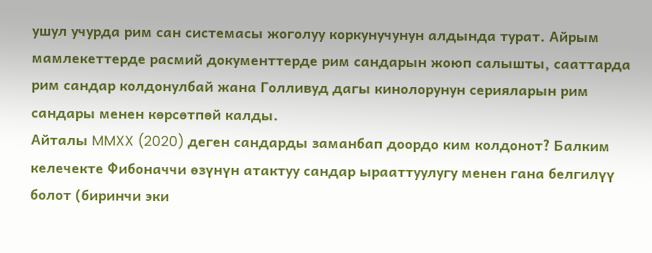ушул учурда рим сан системасы жоголуу коркунучунун алдында турат. Айрым мамлекеттерде расмий документтерде рим сандарын жоюп салышты, сааттарда рим сандар колдонулбай жана Голливуд дагы кинолорунун серияларын рим сандары менен көрсөтпөй калды.
Айталы MMXX (2020) деген сандарды заманбап доордо ким колдонот? Балким келечекте Фибоначчи өзүнүн атактуу сандар ырааттуулугу менен гана белгилүү болот (биринчи эки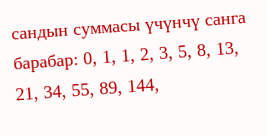сандын суммасы үчүнчү санга барабар: 0, 1, 1, 2, 3, 5, 8, 13, 21, 34, 55, 89, 144,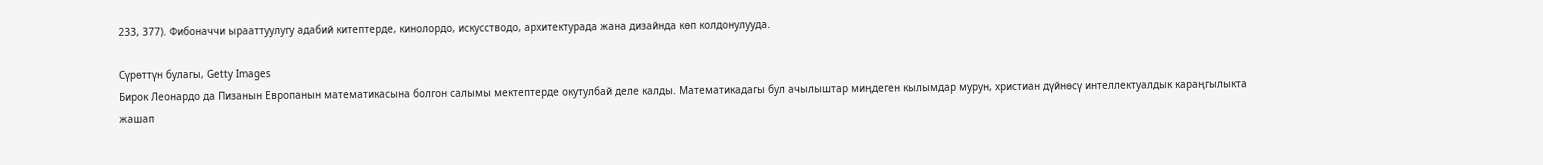233, 377). Фибоначчи ырааттуулугу адабий китептерде, кинолордо, искусстводо, архитектурада жана дизайнда көп колдонулууда.

Сүрөттүн булагы, Getty Images
Бирок Леонардо да Пизанын Европанын математикасына болгон салымы мектептерде окутулбай деле калды. Математикадагы бул ачылыштар миңдеген кылымдар мурун, христиан дүйнөсү интеллектуалдык караңгылыкта жашап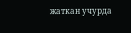жаткан учурда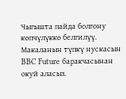Чыгышта пайда болгону көпчүлүккө белгилүү.
Макаланын түпкү нускасын BBC Future баракчасынан окуй аласыз.